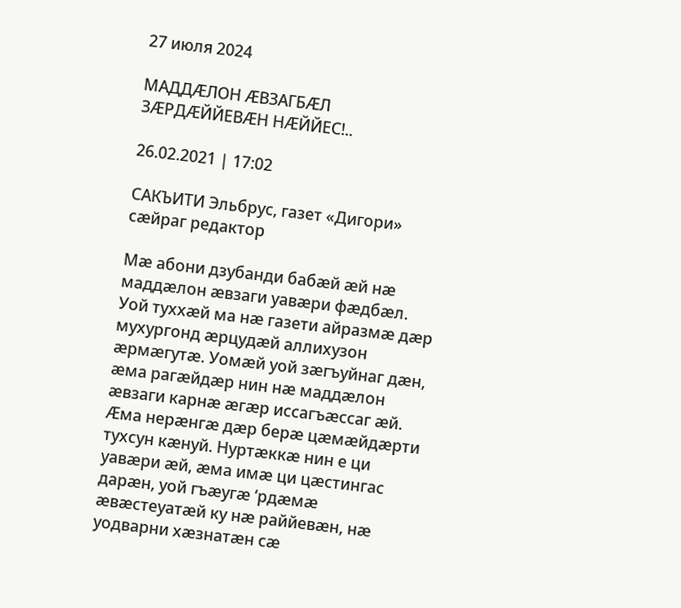27 июля 2024

МАДДӔЛОН ӔВЗАГБӔЛ ЗӔРДӔЙЙЕВӔН НӔЙЙЕС!..

26.02.2021 | 17:02

САКЪИТИ Эльбрус, газет «Дигори» сæйраг редактор

Мӕ абони дзубанди бабӕй ӕй нӕ маддӕлон ӕвзаги уавӕри фӕдбӕл. Уой туххӕй ма нӕ газети айразмӕ дӕр мухургонд ӕрцудӕй аллихузон ӕрмӕгутӕ. Уомӕй уой зӕгъуйнаг дӕн, ӕма рагӕйдӕр нин нӕ маддӕлон ӕвзаги карнӕ ӕгӕр иссагъӕссаг ӕй. Ӕма нерӕнгӕ дӕр берӕ цӕмӕйдӕрти тухсун кӕнуй. Нуртӕккӕ нин е ци уавӕри ӕй, ӕма имӕ ци цӕстингас дарӕн, уой гъӕугӕ ‘рдӕмӕ  ӕвӕстеуатӕй ку нӕ раййевӕн, нӕ уодварни хӕзнатӕн сӕ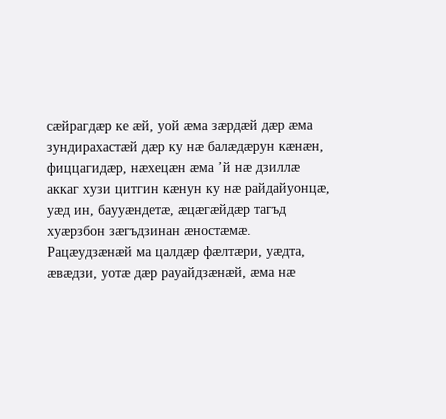сӕйрагдӕр ке ӕй, уой ӕма зӕрдӕй дӕр ӕма зундирахастӕй дӕр ку нӕ балӕдӕрун кӕнӕн, фиццагидӕр, нӕхецӕн ӕма ’й нӕ дзиллӕ аккаг хузи цитгин кӕнун ку нӕ райдайуонцӕ, уӕд ин, баууӕндетӕ, ӕцӕгӕйдӕр тагъд хуӕрзбон зӕгъдзинан ӕностӕмӕ. Рацӕудзӕнӕй ма цалдӕр фӕлтӕри, уӕдта, ӕвӕдзи, уотӕ дӕр рауайдзӕнӕй, ӕма нӕ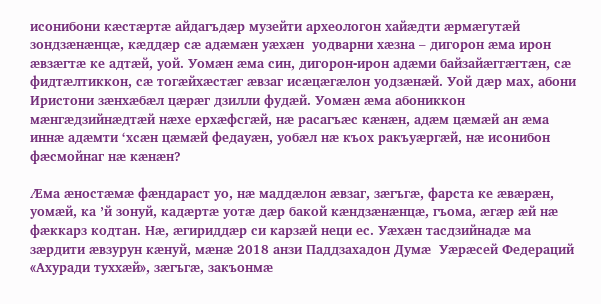исонибони кӕстӕртӕ айдагъдӕр музейти археологон хайӕдти ӕрмӕгутӕй зондзӕнӕнцӕ, кӕддӕр сӕ адӕмӕн уӕхӕн  уодварни хӕзна – дигорон ӕма ирон ӕвзӕгтӕ ке адтӕй, уой. Уомӕн ӕма син, дигорон-ирон адӕми байзайӕггӕгтӕн, сӕ фидтӕлтиккон, сӕ тогӕйхӕстӕг ӕвзаг исӕцӕгӕлон уодзӕнӕй. Уой дӕр мах, абони Иристони зӕнхӕбӕл цӕрӕг дзилли фудӕй. Уомӕн ӕма абониккон мӕнгӕдзийнӕдтӕй нӕхе ерхӕфсгӕй, нӕ расагъӕс кӕнӕн, адӕм цӕмӕй ан ӕма иннӕ адӕмти ‘хсӕн цӕмӕй федауӕн, уобӕл нӕ къох ракъуӕргӕй, нӕ исонибон фӕсмойнаг нӕ кӕнӕн?

Ӕма ӕностӕмӕ фӕндараст уо, нӕ маддӕлон ӕвзаг, зӕгъгӕ, фарста ке ӕвӕрӕн, уомӕй, ка ’й зонуй, кадӕртӕ уотӕ дӕр бакой кӕндзӕнӕнцӕ, гъома, ӕгӕр ӕй нӕ фӕккарз кодтан. Нӕ, ӕгириддӕр си карзӕй неци ес. Уӕхӕн тасдзийнадӕ ма зӕрдити ӕвзурун кӕнуй, мӕнӕ 2018 анзи Паддзахадон Думӕ  Уӕрӕсей Федераций «Ахуради туххӕй», зӕгъгӕ, закъонмӕ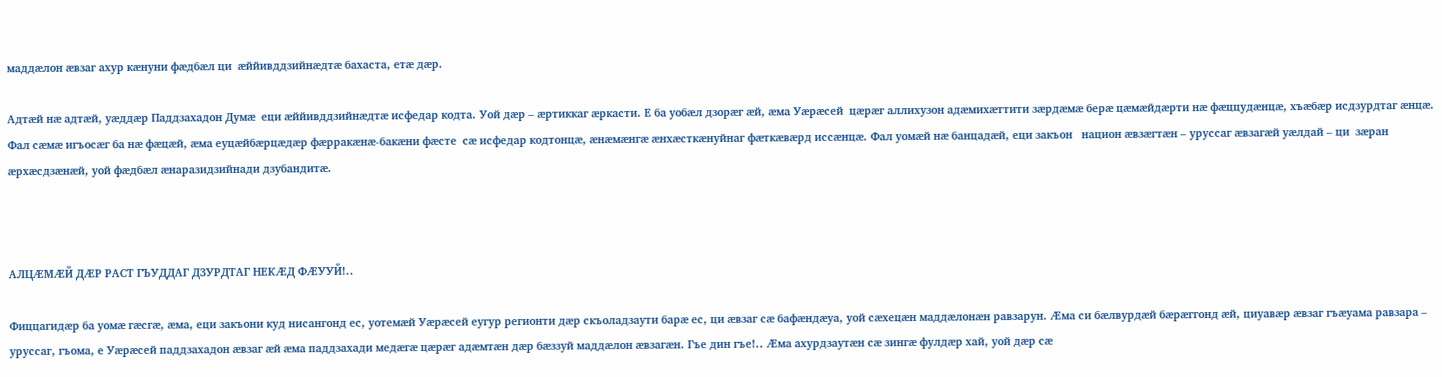маддӕлон ӕвзаг ахур кӕнуни фӕдбӕл ци  ӕййивддзийнӕдтӕ бахаста, етӕ дӕр.

Адтӕй нӕ адтӕй, уӕддӕр Паддзахадон Думӕ  еци ӕййивддзийнӕдтӕ исфедар кодта. Уой дӕр – ӕртиккаг ӕркасти. Е ба уобӕл дзорӕг ӕй, ӕма Уӕрӕсей  цӕрӕг аллихузон адӕмихӕттити зӕрдӕмӕ берӕ цӕмӕйдӕрти нӕ фӕццудӕнцӕ, хъӕбӕр исдзурдтаг ӕнцӕ. Фал сӕмӕ игъосӕг ба нӕ фӕцӕй, ӕма еуцӕйбӕрцӕдӕр фӕрракӕнӕ-бакӕни фӕсте  сӕ исфедар кодтонцӕ, ӕнӕмӕнгӕ ӕнхӕсткӕнуйнаг фӕткӕвӕрд иссӕнцӕ. Фал уомӕй нӕ банцадӕй, еци закъон   национ ӕвзӕгтӕн – уруссаг ӕвзагӕй уӕлдай – ци  зӕран ӕрхӕсдзӕнӕй, уой фӕдбӕл ӕнаразидзийнади дзубандитӕ.



АЛЦӔМӔЙ ДӔР РАСТ ГЪУДДАГ ДЗУРДТАГ НЕКӔД ФӔУУЙ!..

Фиццагидӕр ба уомӕ гӕсгӕ, ӕма, еци закъони куд нисангонд ес, уотемӕй Уӕрӕсей еугур регионти дӕр скъоладзаути барӕ ес, ци ӕвзаг сӕ бафӕндӕуа, уой сӕхецӕн маддӕлонӕн равзарун. Ӕма си бӕлвурдӕй бӕрӕггонд ӕй, циуавӕр ӕвзаг гъӕуама равзара – уруссаг, гъома, е Уӕрӕсей паддзахадон ӕвзаг ӕй ӕма паддзахади медӕгӕ цӕрӕг адӕмтӕн дӕр бӕззуй маддӕлон ӕвзагӕн. Гъе дин гъе!.. Ӕма ахурдзаутӕн сӕ зингӕ фулдӕр хай, уой дӕр сӕ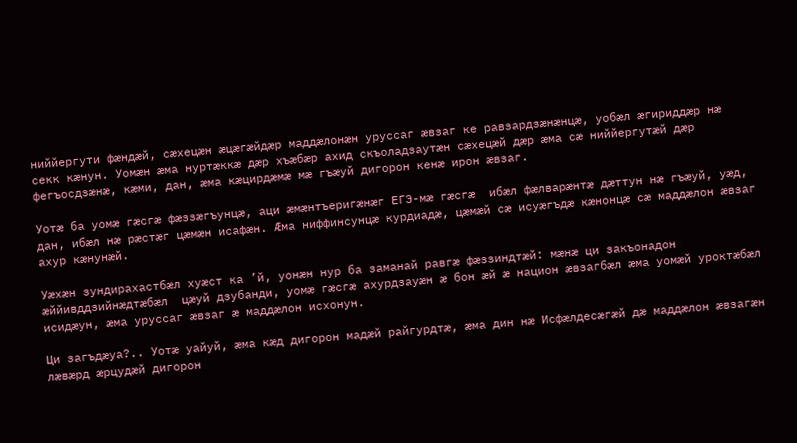ниййергути фӕндӕй, сӕхецӕн ӕцӕгӕйдӕр маддӕлонӕн уруссаг ӕвзаг ке равзардзӕнӕнцӕ, уобӕл ӕгириддӕр нӕ секк кӕнун. Уомӕн ӕма нуртӕккӕ дӕр хъӕбӕр ахид скъоладзаутӕн сӕхецӕй дӕр ӕма сӕ ниййергутӕй дӕр фегъосдзӕнӕ, кӕми, дан, ӕма кӕцирдӕмӕ мӕ гъӕуй дигорон кенӕ ирон ӕвзаг.

Уотӕ ба уомӕ гӕсгӕ фӕззӕгъунцӕ, аци ӕмӕнтъеригӕнӕг ЕГЭ-мӕ гӕсгӕ  ибӕл фӕлварӕнтӕ дӕттун нӕ гъӕуй, уӕд, дан, ибӕл нӕ рӕстӕг цӕмӕн исафӕн. Ӕма ниффинсунцӕ курдиадӕ, цӕмӕй сӕ исуӕгъдӕ кӕнонцӕ сӕ маддӕлон ӕвзаг ахур кӕнунӕй.

Уӕхӕн зундирахастбӕл хуӕст ка ’й, уонӕн нур ба заманай равгӕ фӕззиндтӕй: мӕнӕ ци закъонадон ӕййивддзийнӕдтӕбӕл  цӕуй дзубанди, уомӕ гӕсгӕ ахурдзауӕн ӕ бон ӕй ӕ национ ӕвзагбӕл ӕма уомӕй уроктӕбӕл исидӕун, ӕма уруссаг ӕвзаг ӕ маддӕлон исхонун.

Ци загъдӕуа?.. Уотӕ уайуй, ӕма кӕд дигорон мадӕй райгурдтӕ, ӕма дин нӕ Исфӕлдесӕгӕй дӕ маддӕлон ӕвзагӕн лӕвӕрд ӕрцудӕй дигорон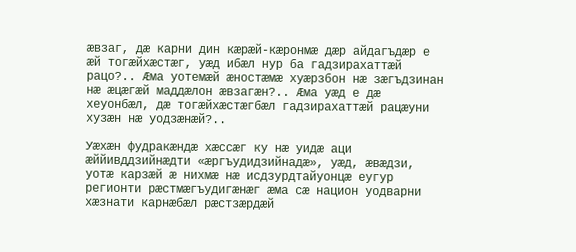ӕвзаг, дӕ карни дин кӕрӕй-кӕронмӕ дӕр айдагъдӕр е ӕй тогӕйхӕстӕг, уӕд ибӕл нур ба гадзирахаттӕй рацо?.. Ӕма уотемӕй ӕностӕмӕ хуӕрзбон нӕ зӕгъдзинан нӕ ӕцӕгӕй маддӕлон ӕвзагӕн?.. Ӕма уӕд е дӕ хеуонбӕл, дӕ тогӕйхӕстӕгбӕл гадзирахаттӕй рацӕуни хузӕн нӕ уодзӕнӕй?..

Уӕхӕн фудракӕндӕ хӕссӕг ку нӕ уидӕ аци ӕййивддзийнӕдти «ӕргъудидзийнадӕ», уӕд, ӕвӕдзи, уотӕ карзӕй ӕ нихмӕ нӕ исдзурдтайуонцӕ еугур регионти рӕстмӕгъудигӕнӕг ӕма сӕ национ уодварни хӕзнати карнӕбӕл рӕстзӕрдӕй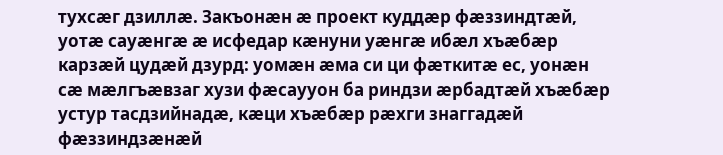тухсӕг дзиллӕ. Закъонӕн ӕ проект куддӕр фӕззиндтӕй, уотӕ сауӕнгӕ ӕ исфедар кӕнуни уӕнгӕ ибӕл хъӕбӕр карзӕй цудӕй дзурд: уомӕн ӕма си ци фӕткитӕ ес, уонӕн сӕ мӕлгъӕвзаг хузи фӕсаууон ба риндзи ӕрбадтӕй хъӕбӕр устур тасдзийнадӕ, кӕци хъӕбӕр рӕхги знаггадӕй фӕззиндзӕнӕй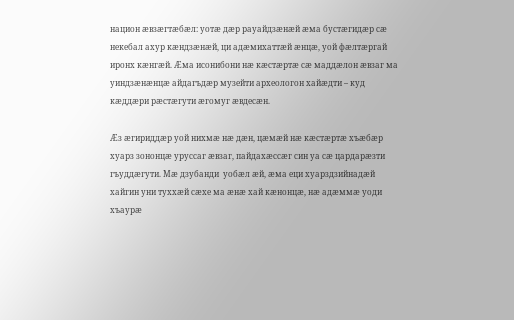национ ӕвзӕгтӕбӕл: уотӕ дӕр рауайдзӕнӕй ӕма бустӕгидӕр сӕ некебал ахур кӕндзӕнӕй, ци адӕмихаттӕй ӕнцӕ, уой фӕлтӕргай иронх кӕнгӕй. Ӕма исонибони нӕ кӕстӕртӕ сӕ маддӕлон ӕвзаг ма уиндзӕнӕнцӕ айдагъдӕр музейти археологон хайӕдти – куд кӕддӕри рӕстӕгути ӕгомуг ӕвдесӕн.

Ӕз ӕгириддӕр уой нихмӕ нӕ дӕн, цӕмӕй нӕ кӕстӕртӕ хъӕбӕр хуарз зононцӕ уруссаг ӕвзаг, пайдахӕссӕг син уа сӕ цардарӕзти гъуддӕгути. Мӕ дзубанди  уобӕл ӕй, ӕма еци хуарздзийнадӕй хайгин уни туххӕй сӕхе ма ӕнӕ хай кӕнонцӕ, нӕ адӕммӕ уоди хъаурӕ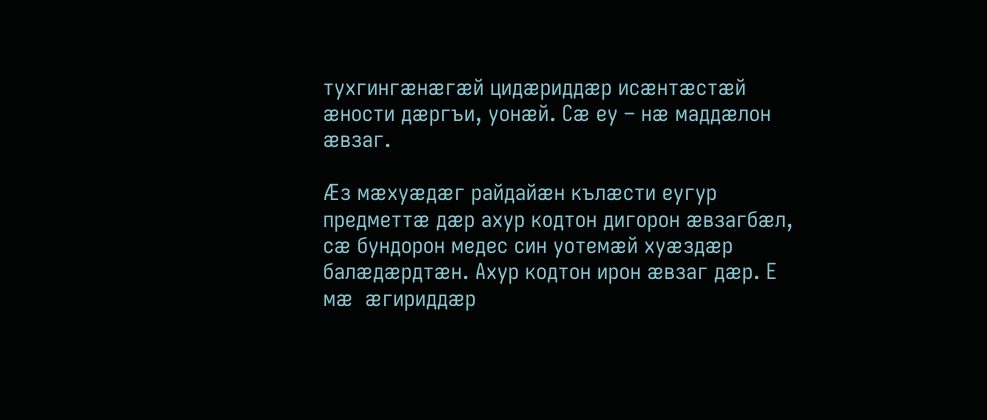тухгингӕнӕгӕй цидӕриддӕр исӕнтӕстӕй ӕности дӕргъи, уонӕй. Сӕ еу – нӕ маддӕлон ӕвзаг.

Ӕз мӕхуӕдӕг райдайӕн кълӕсти еугур предметтӕ дӕр ахур кодтон дигорон ӕвзагбӕл, сӕ бундорон медес син уотемӕй хуӕздӕр балӕдӕрдтӕн. Ахур кодтон ирон ӕвзаг дӕр. Е мӕ  ӕгириддӕр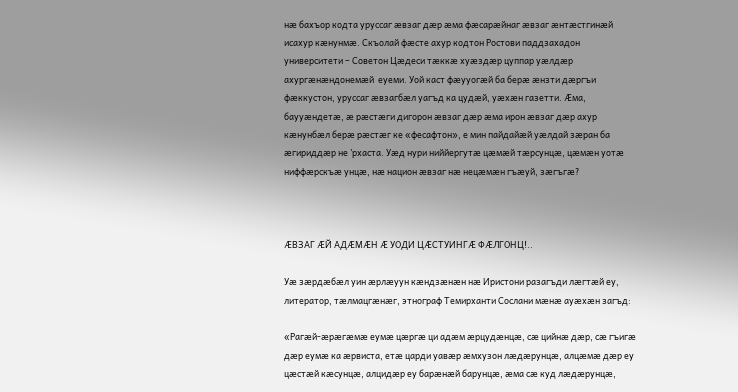нӕ бахъор кодта уруссаг ӕвзаг дӕр ӕма фӕсарӕйнаг ӕвзаг ӕнтӕстгинӕй исахур кӕнунмӕ. Скъолай фӕсте ахур кодтон Ростови паддзахадон университети – Советон Цӕдеси тӕккӕ хуӕздӕр цуппар уӕлдӕр ахургӕнӕндонемӕй  еуеми. Уой каст фӕууогӕй ба берӕ ӕнзти дӕргъи фӕккустон, уруссаг ӕвзагбӕл уагъд ка цудӕй, уӕхӕн газетти. Ӕма, баууӕндетӕ, ӕ рӕстӕги дигорон ӕвзаг дӕр ӕма ирон ӕвзаг дӕр ахур кӕнунбӕл берӕ рӕстӕг ке «фесафтон», е мин пайдайӕй уӕлдай зӕран ба ӕгириддӕр не ’рхаста. Уӕд нури ниййергутӕ цӕмӕй тӕрсунцӕ, цӕмӕн уотӕ ниффӕрскъӕ унцӕ, нӕ национ ӕвзаг нӕ нецӕмӕн гъӕуй, зӕгъгӕ?



ӔВЗАГ ӔЙ АДӔМӔН Ӕ УОДИ ЦӔСТУИНГӔ ФӔЛГОНЦ!..

Уӕ зӕрдӕбӕл уин ӕрлӕуун кӕндзӕнӕн нӕ Иристони разагъди лӕгтӕй еу, литератор, тӕлмацгӕнӕг, этнограф Темирханти Сослани мӕнӕ ауӕхӕн загъд:

«Рагӕй-ӕрӕгӕмӕ еумӕ цӕргӕ ци адӕм ӕрцудӕнцӕ, сӕ цийнӕ дӕр, сӕ гъигӕ дӕр еумӕ ка ӕрвиста, етӕ царди уавӕр ӕмхузон лӕдӕрунцӕ, алцӕмӕ дӕр еу цӕстӕй кӕсунцӕ, алцидӕр еу барӕнӕй барунцӕ, ӕма сӕ куд лӕдӕрунцӕ,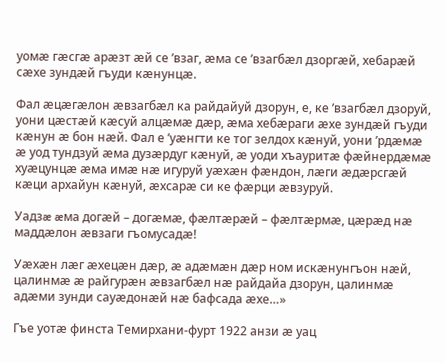уомӕ гӕсгӕ арӕзт ӕй се ’взаг, ӕма се ’взагбӕл дзоргӕй, хебарӕй сӕхе зундӕй гъуди кӕнунцӕ.

Фал ӕцӕгӕлон ӕвзагбӕл ка райдайуй дзорун, е, ке ’взагбӕл дзоруй, уони цӕстӕй кӕсуй алцӕмӕ дӕр, ӕма хебӕраги ӕхе зундӕй гъуди кӕнун ӕ бон нӕй. Фал е ’уӕнгти ке тог зелдох кӕнуй, уони ’рдӕмӕ ӕ уод тундзуй ӕма дузӕрдуг кӕнуй, ӕ уоди хъауритӕ фӕйнердӕмӕ хуӕцунцӕ ӕма имӕ нӕ игуруй уӕхӕн фӕндон, лӕги ӕдӕрсгӕй кӕци архайун кӕнуй, ӕхсарӕ си ке фӕрци ӕвзуруй.

Уадзæ æма догæй – догæмæ, фæлтæрæй – фæлтæрмæ, цæрæд нæ маддæлон æвзаги гъомусадæ!

Уӕхӕн лӕг ӕхецӕн дӕр, ӕ адӕмӕн дӕр ном искӕнунгъон нӕй, цалинмӕ ӕ райгурӕн ӕвзагбӕл нӕ райдайа дзорун, цалинмӕ адӕми зунди сауӕдонӕй нӕ бафсада ӕхе…»

Гъе уотӕ финста Темирхани-фурт 1922 анзи ӕ уац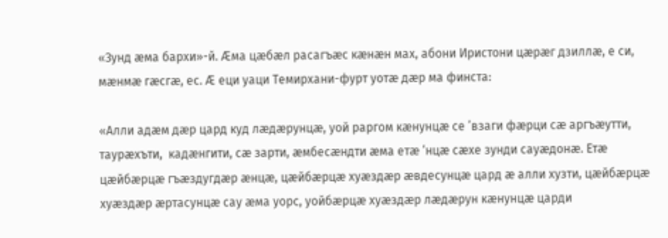«Зунд ӕма бархи»-й. Ӕма цӕбӕл расагъӕс кӕнӕн мах, абони Иристони цӕрӕг дзиллӕ, е си, мӕнмӕ гӕсгӕ, ес. Ӕ еци уаци Темирхани-фурт уотӕ дӕр ма финста:

«Алли адӕм дӕр цард куд лӕдӕрунцӕ, уой раргом кӕнунцӕ се ’взаги фӕрци сӕ аргъӕутти, таурӕхъти,  кадӕнгити, сӕ зарти, ӕмбесӕндти ӕма етӕ ‘нцӕ сӕхе зунди сауӕдонӕ. Етӕ цӕйбӕрцӕ гъӕздугдӕр ӕнцӕ, цӕйбӕрцӕ хуӕздӕр ӕвдесунцӕ цард ӕ алли хузти, цӕйбӕрцӕ хуӕздӕр ӕртасунцӕ сау ӕма уорс, уойбӕрцӕ хуӕздӕр лӕдӕрун кӕнунцӕ царди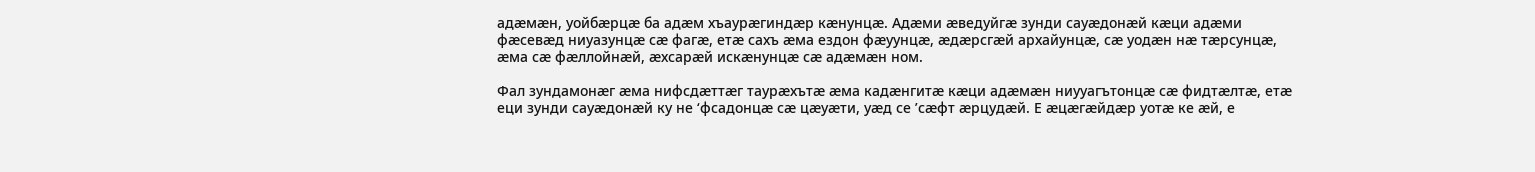адӕмӕн, уойбӕрцӕ ба адӕм хъаурӕгиндӕр кӕнунцӕ. Адӕми ӕведуйгӕ зунди сауӕдонӕй кӕци адӕми фӕсевӕд ниуазунцӕ сӕ фагӕ, етӕ сахъ ӕма ездон фӕуунцӕ, ӕдӕрсгӕй архайунцӕ, сӕ уодӕн нӕ тӕрсунцӕ, ӕма сӕ фӕллойнӕй, ӕхсарӕй искӕнунцӕ сӕ адӕмӕн ном.

Фал зундамонӕг ӕма нифсдӕттӕг таурӕхътӕ ӕма кадӕнгитӕ кӕци адӕмӕн ниууагътонцӕ сӕ фидтӕлтӕ, етӕ еци зунди сауӕдонӕй ку не ‘фсадонцӕ сӕ цӕуӕти, уӕд се ’сӕфт ӕрцудӕй. Е ӕцӕгӕйдӕр уотӕ ке ӕй, е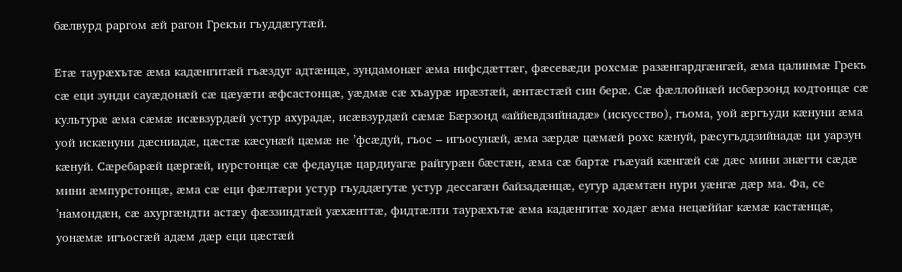бӕлвурд раргом ӕй рагон Грекъи гъуддӕгутӕй.

Етӕ таурӕхътӕ ӕма кадӕнгитӕй гъӕздуг адтӕнцӕ, зундамонӕг ӕма нифсдӕттӕг, фӕсевӕди рохсмӕ разӕнгардгӕнгӕй, ӕма цалинмӕ Грекъ сӕ еци зунди сауӕдонӕй сӕ цӕуӕти ӕфсастонцӕ, уӕдмӕ сӕ хъаурӕ ирӕзтӕй, ӕнтӕстӕй син берӕ. Сӕ фӕллойнӕй исбӕрзонд кодтонцӕ сӕ культурӕ ӕма сӕмӕ исӕвзурдӕй устур ахурадӕ, исӕвзурдӕй сӕмӕ Бӕрзонд «аййевдзийнадӕ» (искусство), гъома, уой ӕргъуди кӕнуни ӕма уой искӕнуни дӕсниадӕ, цӕстӕ кӕсунӕй цӕмӕ не ’фсӕдуй, гъос – игъосунӕй, ӕма зӕрдӕ цӕмӕй рохс кӕнуй, рӕсугъддзийнадӕ ци уарзун кӕнуй. Сӕребарӕй цӕргӕй, иурстонцӕ сӕ федауцӕ цардиуагӕ райгурӕн бӕстӕн, ӕма сӕ бартӕ гъӕуай кӕнгӕй сӕ дӕс мини знӕгти сӕдӕ мини ӕмпурстонцӕ, ӕма сӕ еци фӕлтӕри устур гъуддӕгутӕ устур дессагӕн байзадӕнцӕ, еугур адӕмтӕн нури уӕнгӕ дӕр ма. Фа, се ’намондӕн, сӕ ахургӕндти астӕу фӕззиндтӕй уӕхӕнттӕ, фидтӕлти таурӕхътӕ ӕма кадӕнгитӕ ходӕг ӕма нецӕййаг кӕмӕ кастӕнцӕ, уонӕмӕ игъосгӕй адӕм дӕр еци цӕстӕй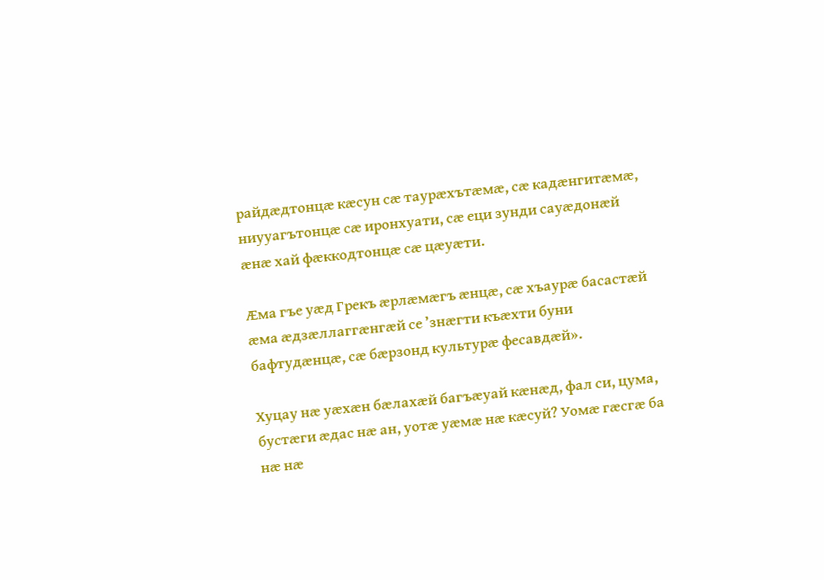райдӕдтонцӕ кӕсун сӕ таурӕхътӕмӕ, сӕ кадӕнгитӕмӕ, ниууагътонцӕ сӕ иронхуати, сӕ еци зунди сауӕдонӕй ӕнӕ хай фӕккодтонцӕ сӕ цӕуӕти.

Ӕма гъе уӕд Грекъ ӕрлӕмӕгъ ӕнцӕ, сӕ хъаурӕ басастӕй ӕма ӕдзӕллаггӕнгӕй се ’знӕгти къӕхти буни бафтудӕнцӕ, сӕ бӕрзонд культурӕ фесавдӕй».

Хуцау нӕ уӕхӕн бӕлахӕй багъӕуай кӕнӕд, фал си, цума, бустӕги ӕдас нӕ ан, уотӕ уӕмӕ нӕ кӕсуй? Уомӕ гӕсгӕ ба нӕ нӕ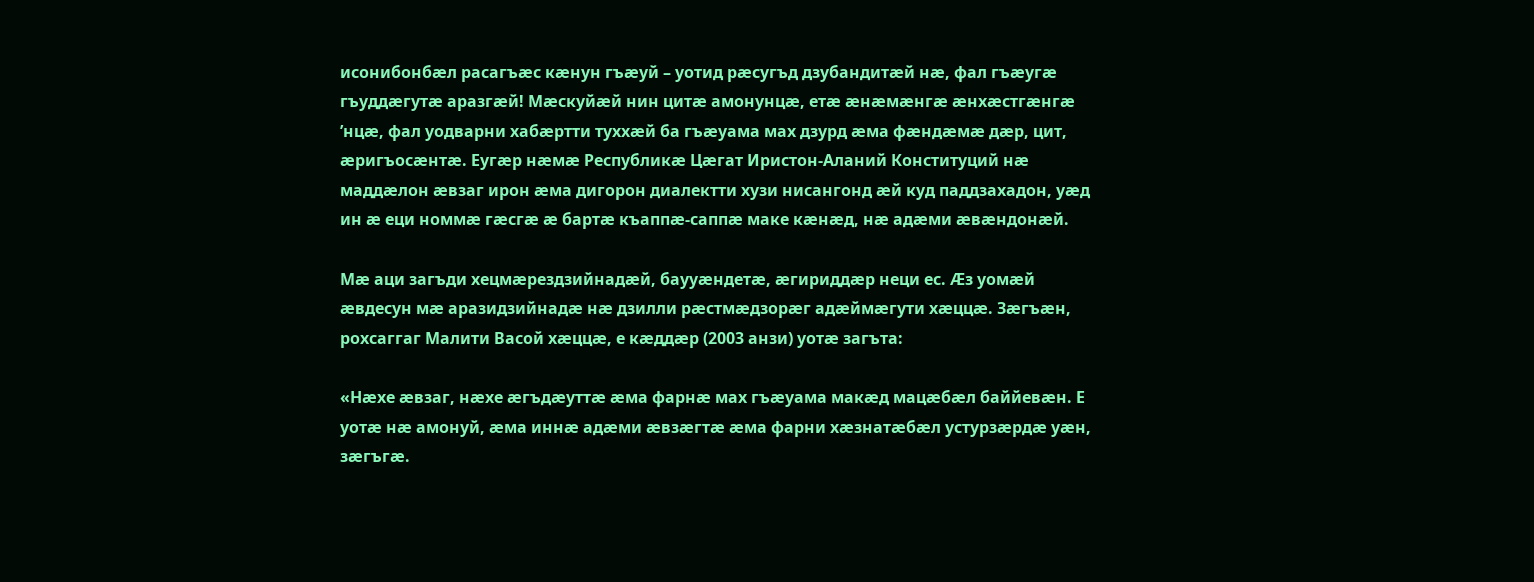исонибонбӕл расагъӕс кӕнун гъӕуй – уотид рӕсугъд дзубандитӕй нӕ, фал гъӕугӕ гъуддӕгутӕ аразгӕй! Мӕскуйӕй нин цитӕ амонунцӕ, етӕ ӕнӕмӕнгӕ ӕнхӕстгӕнгӕ ’нцӕ, фал уодварни хабӕртти туххӕй ба гъӕуама мах дзурд ӕма фӕндӕмӕ дӕр, цит, ӕригъосӕнтӕ. Еугӕр нӕмӕ Республикӕ Цӕгат Иристон-Аланий Конституций нӕ маддӕлон ӕвзаг ирон ӕма дигорон диалектти хузи нисангонд ӕй куд паддзахадон, уӕд ин ӕ еци номмӕ гӕсгӕ ӕ бартӕ къаппӕ-саппӕ маке кӕнӕд, нӕ адӕми ӕвӕндонӕй.

Мӕ аци загъди хецмӕрездзийнадӕй, баууӕндетӕ, ӕгириддӕр неци ес. Ӕз уомӕй ӕвдесун мӕ аразидзийнадӕ нӕ дзилли рӕстмӕдзорӕг адӕймӕгути хӕццӕ. Зӕгъӕн, рохсаггаг Малити Васой хӕццӕ, е кӕддӕр (2003 анзи) уотӕ загъта:

«Нӕхе ӕвзаг, нӕхе ӕгъдӕуттӕ ӕма фарнӕ мах гъӕуама макӕд мацӕбӕл баййевӕн. Е уотӕ нӕ амонуй, ӕма иннӕ адӕми ӕвзӕгтӕ ӕма фарни хӕзнатӕбӕл устурзӕрдӕ уӕн, зӕгъгӕ.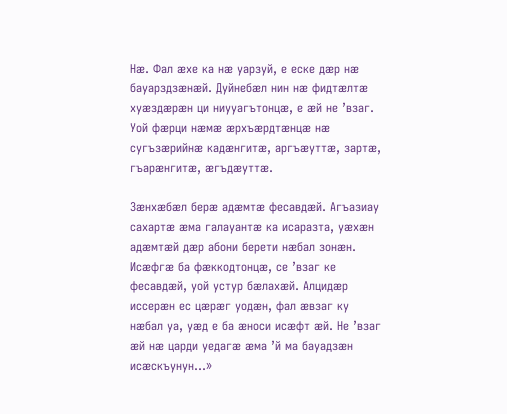Нӕ. Фал ӕхе ка нӕ уарзуй, е еске дӕр нӕ бауарздзӕнӕй. Дуйнебӕл нин нӕ фидтӕлтӕ хуӕздӕрӕн ци ниууагътонцӕ, е ӕй не ’взаг. Уой фӕрци нӕмӕ ӕрхъӕрдтӕнцӕ нӕ сугъзӕрийнӕ кадӕнгитӕ, аргъӕуттӕ, зартӕ, гъарӕнгитӕ, ӕгъдӕуттӕ.

Зӕнхӕбӕл берӕ адӕмтӕ фесавдӕй. Агъазиау сахартӕ ӕма галауантӕ ка исаразта, уӕхӕн адӕмтӕй дӕр абони берети нӕбал зонӕн. Исӕфгӕ ба фӕккодтонцӕ, се ’взаг ке фесавдӕй, уой устур бӕлахӕй. Алцидӕр иссерӕн ес цӕрӕг уодӕн, фал ӕвзаг ку нӕбал уа, уӕд е ба ӕноси исӕфт ӕй. Не ’взаг ӕй нӕ царди уедагӕ ӕма ’й ма бауадзӕн исӕскъунун…»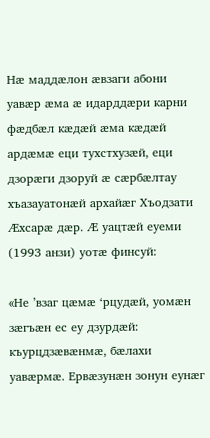Нӕ маддӕлон ӕвзаги абони уавӕр ӕма ӕ идарддӕри карни фӕдбӕл кӕдӕй ӕма кӕдӕй ардӕмӕ еци тухстхузӕй, еци дзорӕги дзоруй ӕ сӕрбӕлтау хъазауатонӕй архайӕг Хъодзати Ӕхсарӕ дӕр. Ӕ уацтӕй еуеми (1993 анзи) уотӕ финсуй:

«Не ’взаг цӕмӕ ‘рцудӕй, уомӕн зӕгъӕн ес еу дзурдӕй: къурцдзӕвӕнмӕ, бӕлахи уавӕрмӕ. Ервӕзунӕн зонун еунӕг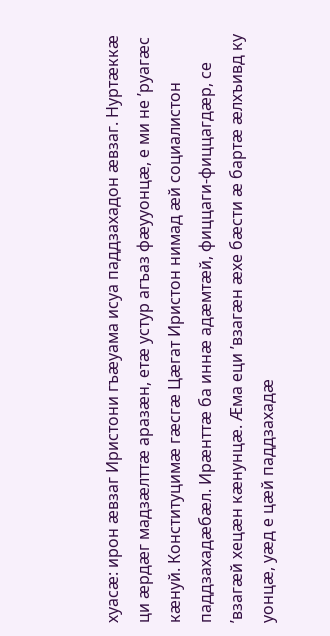хуасӕ: ирон ӕвзаг Иристони гъӕуама исуа паддзахадон ӕвзаг. Нуртӕккӕ ци ӕрдӕг мадзӕлттӕ аразӕн, етӕ устур агъаз фӕууонцӕ, е ми не ’руагӕс кӕнуй. Конституцимӕ гӕсгӕ Цӕгат Иристон нимад ӕй социалистон паддзахадӕбӕл. Ирӕнттӕ ба иннӕ адӕмтӕй, фиццаги-фиццагдӕр, се ’взагӕй хецӕн кӕнунцӕ. Ӕма еци ’взагӕн ӕхе бӕсти ӕ бартӕ ӕлхъивд ку уонцӕ, уӕд е цӕй паддзахадӕ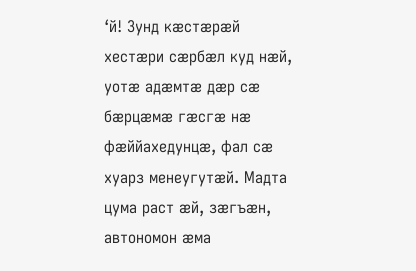‘й! Зунд кӕстӕрӕй хестӕри сӕрбӕл куд нӕй, уотӕ адӕмтӕ дӕр сӕ бӕрцӕмӕ гӕсгӕ нӕ фӕййахедунцӕ, фал сӕ хуарз менеугутӕй. Мадта цума раст ӕй, зӕгъӕн, автономон ӕма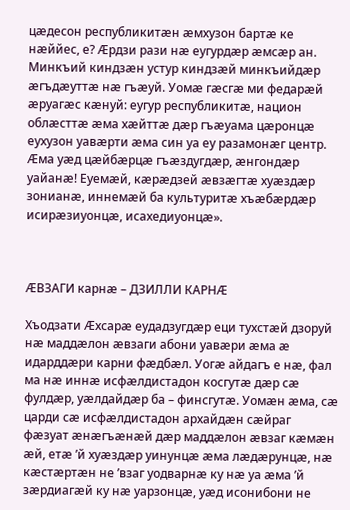цӕдесон республикитӕн ӕмхузон бартӕ ке нӕййес, е? Ӕрдзи рази нӕ еугурдӕр ӕмсӕр ан. Минкъий киндзӕн устур киндзӕй минкъийдӕр ӕгъдӕуттӕ нӕ гъӕуй. Уомӕ гӕсгӕ ми федарӕй ӕруагӕс кӕнуй: еугур республикитӕ, национ облӕсттӕ ӕма хӕйттӕ дӕр гъӕуама цӕронцӕ еухузон уавӕрти ӕма син уа еу разамонӕг центр. Ӕма уӕд цӕйбӕрцӕ гъӕздугдӕр, ӕнгондӕр уайанӕ! Еуемӕй, кӕрӕдзей ӕвзӕгтӕ хуӕздӕр зонианӕ, иннемӕй ба культуритӕ хъӕбӕрдӕр исирӕзиуонцӕ, исахедиуонцӕ».



ӔВЗАГИ карнӕ – ДЗИЛЛИ КАРНӔ

Хъодзати Ӕхсарӕ еудадзугдӕр еци тухстӕй дзоруй нӕ маддӕлон ӕвзаги абони уавӕри ӕма ӕ идарддӕри карни фӕдбӕл. Уогӕ айдагъ е нӕ, фал ма нӕ иннӕ исфӕлдистадон косгутӕ дӕр сӕ фулдӕр, уӕлдайдӕр ба – финсгутӕ. Уомӕн ӕма, сӕ царди сӕ исфӕлдистадон архайдӕн сӕйраг фӕзуат ӕнӕгъӕнӕй дӕр маддӕлон ӕвзаг кӕмӕн ӕй, етӕ ’й хуӕздӕр уинунцӕ ӕма лӕдӕрунцӕ, нӕ кӕстӕртӕн не ’взаг уодварнӕ ку нӕ уа ӕма ’й зӕрдиагӕй ку нӕ уарзонцӕ, уӕд исонибони не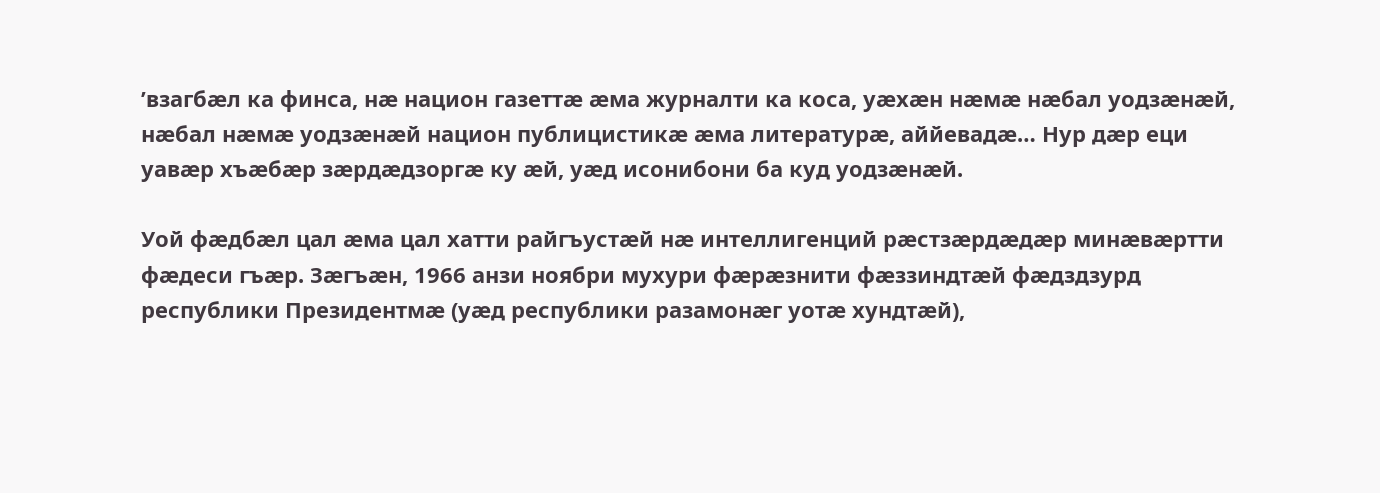’взагбӕл ка финса, нӕ национ газеттӕ ӕма журналти ка коса, уӕхӕн нӕмӕ нӕбал уодзӕнӕй, нӕбал нӕмӕ уодзӕнӕй национ публицистикӕ ӕма литературӕ, аййевадӕ… Нур дӕр еци уавӕр хъӕбӕр зӕрдӕдзоргӕ ку ӕй, уӕд исонибони ба куд уодзӕнӕй.

Уой фӕдбӕл цал ӕма цал хатти райгъустӕй нӕ интеллигенций рӕстзӕрдӕдӕр минӕвӕртти фӕдеси гъӕр. Зӕгъӕн, 1966 анзи ноябри мухури фӕрӕзнити фӕззиндтӕй фӕдздзурд республики Президентмӕ (уӕд республики разамонӕг уотӕ хундтӕй),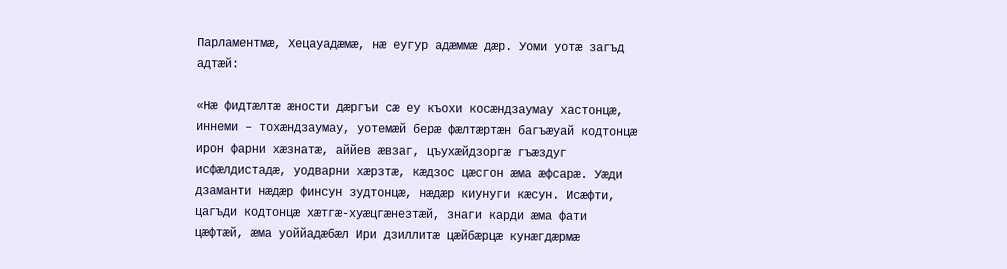Парламентмӕ, Хецауадӕмӕ, нӕ еугур адӕммӕ дӕр. Уоми уотӕ загъд адтӕй:

«Нӕ фидтӕлтӕ ӕности дӕргъи сӕ еу къохи косӕндзаумау хастонцӕ, иннеми – тохӕндзаумау, уотемӕй берӕ фӕлтӕртӕн багъӕуай кодтонцӕ ирон фарни хӕзнатӕ, аййев ӕвзаг, цъухӕйдзоргӕ гъӕздуг исфӕлдистадӕ, уодварни хӕрзтӕ, кӕдзос цӕсгон ӕма ӕфсарӕ. Уӕди дзаманти нӕдӕр финсун зудтонцӕ, нӕдӕр киунуги кӕсун. Исӕфти, цагъди кодтонцӕ хӕтгӕ-хуӕцгӕнезтӕй, знаги карди ӕма фати цӕфтӕй, ӕма уоййадӕбӕл Ири дзиллитӕ цӕйбӕрцӕ кунӕгдӕрмӕ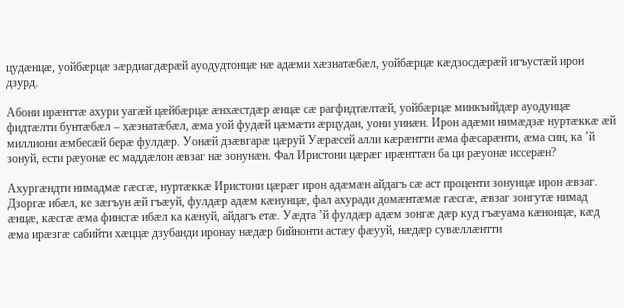цудӕнцӕ, уойбӕрцӕ зӕрдиагдӕрӕй ауодудтонцӕ нӕ адӕми хӕзнатӕбӕл, уойбӕрцӕ кӕдзосдӕрӕй игъустӕй ирон дзурд.

Абони ирӕнттӕ ахури уагӕй цӕйбӕрцӕ ӕнхӕстдӕр ӕнцӕ сӕ рагфидтӕлтӕй, уойбӕрцӕ минкъийдӕр ауодунцӕ фидтӕлти бунтӕбӕл – хӕзнатӕбӕл, ӕма уой фудӕй цӕмӕти ӕрцудан, уони уинӕн. Ирон адӕми нимӕдзӕ нуртӕккӕ ӕй миллиони ӕмбесӕй берӕ фулдӕр. Уонӕй дзӕвгарӕ цӕруй Уӕрӕсей алли кӕрӕнтти ӕма фӕсарӕнти, ӕма син, ка ’й зонуй, ести рӕуонӕ ес маддӕлон ӕвзаг нӕ зонунӕн. Фал Иристони цӕрӕг ирӕнттӕн ба ци рӕуонӕ иссерӕн?

Ахургӕндти нимадмӕ гӕсгӕ, нуртӕккӕ Иристони цӕрӕг ирон адӕмӕн айдагъ сӕ аст проценти зонунцӕ ирон ӕвзаг. Дзоргӕ ибӕл, ке зӕгъун ӕй гъӕуй, фулдӕр адӕм кӕнунцӕ, фал ахуради домӕнтӕмӕ гӕсгӕ, ӕвзаг зонгутӕ нимад ӕнцӕ, кӕсгӕ ӕма финсгӕ ибӕл ка кӕнуй, айдагъ етӕ. Уӕдта ’й фулдӕр адӕм зонгӕ дӕр куд гъӕуама кӕнонцӕ, кӕд ӕма ирӕзгӕ сабийти хӕццӕ дзубанди иронау нӕдӕр бийнонти астӕу фӕууй, нӕдӕр сувӕллӕнтти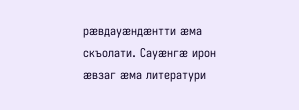рӕвдауӕндӕнтти ӕма скъолати. Сауӕнгӕ ирон ӕвзаг ӕма литератури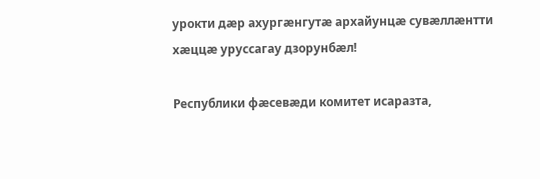урокти дӕр ахургӕнгутӕ архайунцӕ сувӕллӕнтти хӕццӕ уруссагау дзорунбӕл!

Республики фӕсевӕди комитет исаразта,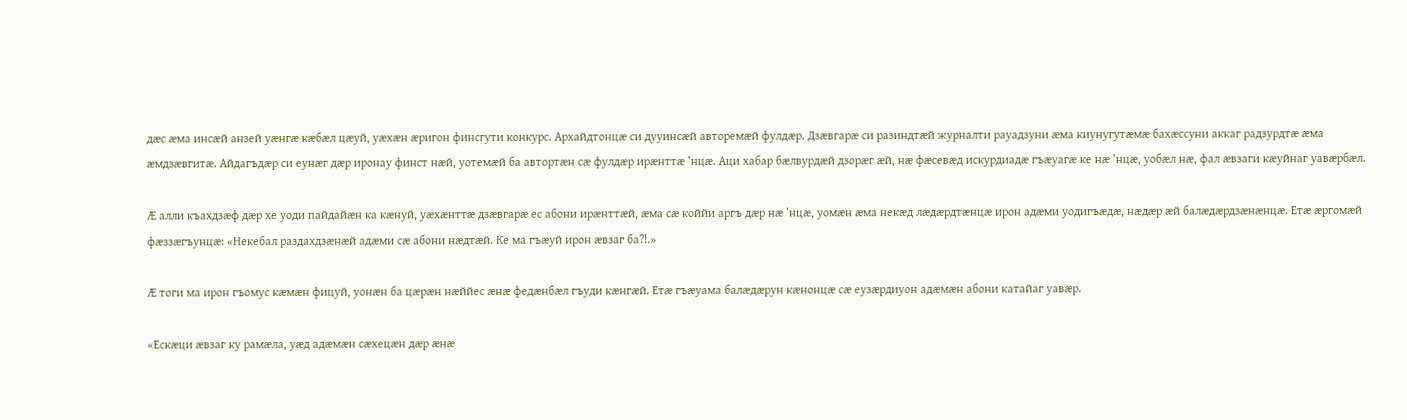дӕс ӕма инсӕй анзей уӕнгӕ кӕбӕл цӕуй, уӕхӕн ӕригон финсгути конкурс. Архайдтонцӕ си дууинсӕй авторемӕй фулдӕр. Дзӕвгарӕ си разиндтӕй журналти рауадзуни ӕма киунугутӕмӕ бахӕссуни аккаг радзурдтӕ ӕма ӕмдзӕвгитӕ. Айдагъдӕр си еунӕг дӕр иронау финст нӕй, уотемӕй ба автортӕн сӕ фулдӕр ирӕнттӕ ’нцӕ. Аци хабар бӕлвурдӕй дзорӕг ӕй, нӕ фӕсевӕд искурдиадӕ гъӕуагӕ ке нӕ ’нцӕ, уобӕл нӕ, фал ӕвзаги кӕуйнаг уавӕрбӕл.

Ӕ алли къахдзӕф дӕр хе уоди пайдайӕн ка кӕнуй, уӕхӕнттӕ дзӕвгарӕ ес абони ирӕнттӕй, ӕма сӕ коййи аргъ дӕр нӕ ’нцӕ, уомӕн ӕма некӕд лӕдӕрдтӕнцӕ ирон адӕми уодигъӕдӕ, нӕдӕр ӕй балӕдӕрдзӕнӕнцӕ. Етӕ ӕргомӕй фӕззӕгъунцӕ: «Некебал раздахдзӕнӕй адӕми сӕ абони нӕдтӕй. Ке ма гъӕуй ирон ӕвзаг ба?!.»

Ӕ тоги ма ирон гъомус кӕмӕн фицуй, уонӕн ба цӕрӕн нӕййес ӕнӕ федӕнбӕл гъуди кӕнгӕй. Етӕ гъӕуама балӕдӕрун кӕнонцӕ сӕ еузӕрдиуон адӕмӕн абони катайаг уавӕр.

«Ескӕци ӕвзаг ку рамӕла, уӕд адӕмӕн сӕхецӕн дӕр ӕнӕ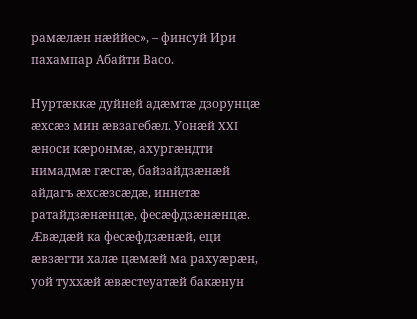рамӕлӕн нӕййес», – финсуй Ири пахампар Абайти Васо.

Нуртӕккӕ дуйней адӕмтӕ дзорунцӕ ӕхсӕз мин ӕвзагебӕл. Уонӕй XXI ӕноси кӕронмӕ, ахургӕндти нимадмӕ гӕсгӕ, байзайдзӕнӕй айдагъ ӕхсӕзсӕдӕ, иннетӕ ратайдзӕнӕнцӕ, фесӕфдзӕнӕнцӕ. Ӕвӕдӕй ка фесӕфдзӕнӕй, еци ӕвзӕгти халӕ цӕмӕй ма рахуӕрӕн, уой туххӕй ӕвӕстеуатӕй бакӕнун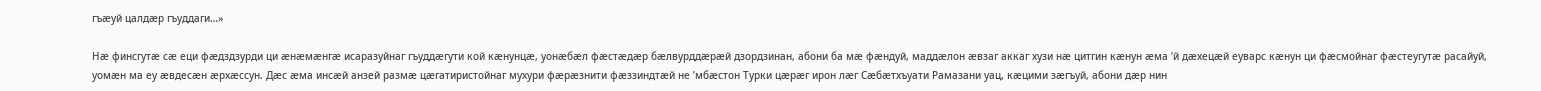гъӕуй цалдӕр гъуддаги…»

Нӕ финсгутӕ сӕ еци фӕдздзурди ци ӕнӕмӕнгӕ исаразуйнаг гъуддӕгути кой кӕнунцӕ, уонӕбӕл фӕстӕдӕр бӕлвурддӕрӕй дзордзинан, абони ба мӕ фӕндуй, маддӕлон ӕвзаг аккаг хузи нӕ цитгин кӕнун ӕма ’й дӕхецӕй еуварс кӕнун ци фӕсмойнаг фӕстеугутӕ расайуй, уомӕн ма еу ӕвдесӕн ӕрхӕссун. Дӕс ӕма инсӕй анзей размӕ цӕгатиристойнаг мухури фӕрӕзнити фӕззиндтӕй не ’мбӕстон Турки цӕрӕг ирон лӕг Сӕбӕтхъуати Рамазани уац, кӕцими зӕгъуй, абони дӕр нин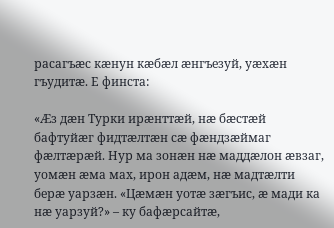расагъӕс кӕнун кӕбӕл ӕнгъезуй, уӕхӕн гъудитӕ. Е финста:

«Ӕз дӕн Турки ирӕнттӕй, нӕ бӕстӕй бафтуйӕг фидтӕлтӕн сӕ фӕндзӕймаг фӕлтӕрӕй. Нур ма зонӕн нӕ маддӕлон ӕвзаг, уомӕн ӕма мах, ирон адӕм, нӕ мадтӕлти берӕ уарзӕн. «Цӕмӕн уотӕ зӕгъис, ӕ мади ка нӕ уарзуй?» – ку бафӕрсайтӕ,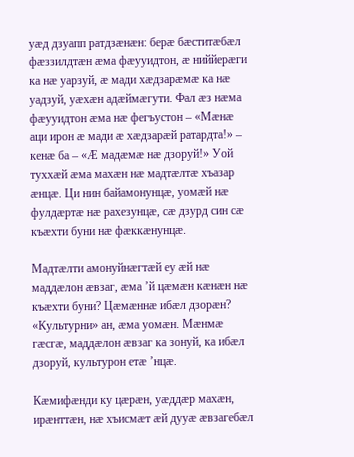уӕд дзуапп ратдзӕнӕн: берӕ бӕститӕбӕл фӕззилдтӕн ӕма фӕууидтон, ӕ ниййерӕги ка нӕ уарзуй, ӕ мади хӕдзарӕмӕ ка нӕ уадзуй, уӕхӕн адӕймӕгути. Фал ӕз нӕма фӕууидтон ӕма нӕ фегъустон – «Мӕнӕ аци ирон ӕ мади ӕ хӕдзарӕй ратардта!» – кенӕ ба – «Ӕ мадӕмӕ нӕ дзоруй!» Уой туххӕй ӕма махӕн нӕ мадтӕлтӕ хъазар ӕнцӕ. Ци нин байамонунцӕ, уомӕй нӕ фулдӕртӕ нӕ рахезунцӕ, сӕ дзурд син сӕ къӕхти буни нӕ фӕккӕнунцӕ.

Мадтӕлти амонуйнӕгтӕй еу ӕй нӕ маддӕлон ӕвзаг, ӕма ’й цӕмӕн кӕнӕн нӕ къӕхти буни? Цӕмӕннӕ ибӕл дзорӕн? «Культурни» ан, ӕма уомӕн. Мӕнмӕ гӕсгӕ, маддӕлон ӕвзаг ка зонуй, ка ибӕл дзоруй, культурон етӕ ’нцӕ.

Кӕмифӕнди ку цӕрӕн, уӕддӕр махӕн, ирӕнттӕн, нӕ хъисмӕт ӕй дууӕ ӕвзагебӕл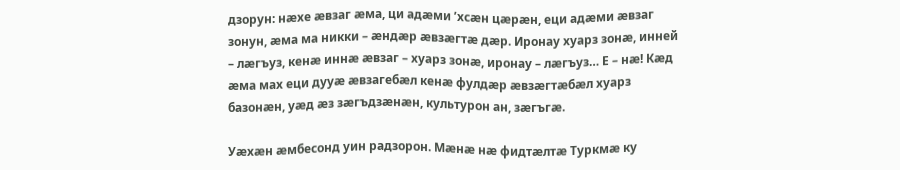дзорун: нӕхе ӕвзаг ӕма, ци адӕми ’хсӕн цӕрӕн, еци адӕми ӕвзаг зонун, ӕма ма никки – ӕндӕр ӕвзӕгтӕ дӕр. Иронау хуарз зонӕ, инней – лӕгъуз, кенӕ иннӕ ӕвзаг – хуарз зонӕ, иронау – лӕгъуз… Е – нӕ! Кӕд ӕма мах еци дууӕ ӕвзагебӕл кенӕ фулдӕр ӕвзӕгтӕбӕл хуарз базонӕн, уӕд ӕз зӕгъдзӕнӕн, культурон ан, зӕгъгӕ.

Уӕхӕн ӕмбесонд уин радзорон. Мӕнӕ нӕ фидтӕлтӕ Туркмӕ ку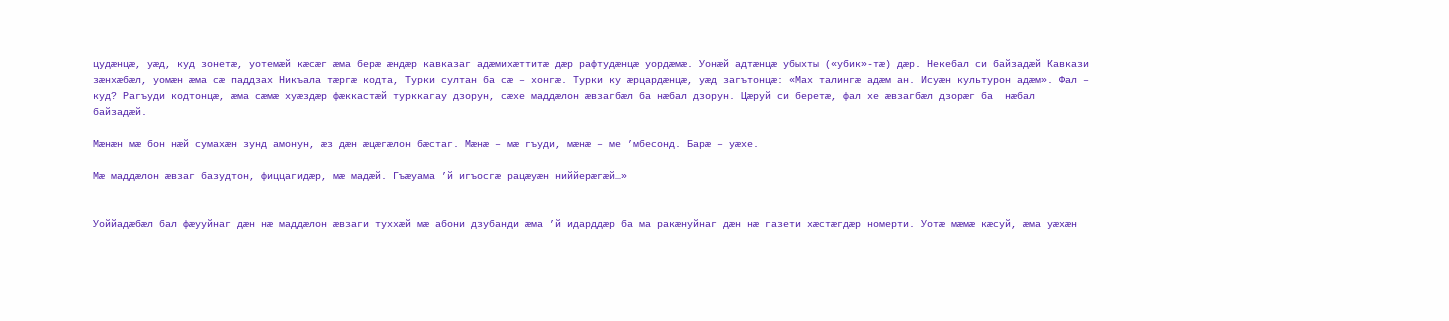цудӕнцӕ, уӕд, куд зонетӕ, уотемӕй кӕсӕг ӕма берӕ ӕндӕр кавказаг адӕмихӕттитӕ дӕр рафтудӕнцӕ уордӕмӕ. Уонӕй адтӕнцӕ убыхты («убик»-тӕ) дӕр. Некебал си байзадӕй Кавкази зӕнхӕбӕл, уомӕн ӕма сӕ паддзах Никъала тӕргӕ кодта, Турки султан ба сӕ – хонгӕ. Турки ку ӕрцардӕнцӕ, уӕд загътонцӕ: «Мах талингӕ адӕм ан. Исуӕн культурон адӕм». Фал – куд? Рагъуди кодтонцӕ, ӕма сӕмӕ хуӕздӕр фӕккастӕй турккагау дзорун, сӕхе маддӕлон ӕвзагбӕл ба нӕбал дзорун. Цӕруй си беретӕ, фал хе ӕвзагбӕл дзорӕг ба  нӕбал байзадӕй.

Мӕнӕн мӕ бон нӕй сумахӕн зунд амонун, ӕз дӕн ӕцӕгӕлон бӕстаг. Мӕнӕ – мӕ гъуди, мӕнӕ – ме ’мбесонд. Барӕ – уӕхе.

Мӕ маддӕлон ӕвзаг базудтон, фиццагидӕр, мӕ мадӕй. Гъӕуама ’й игъосгӕ рацӕуӕн ниййерӕгӕй…»


Уоййадӕбӕл бал фӕууйнаг дӕн нӕ маддӕлон ӕвзаги туххӕй мӕ абони дзубанди ӕма ’й идарддӕр ба ма ракӕнуйнаг дӕн нӕ газети хӕстӕгдӕр номерти. Уотӕ мӕмӕ кӕсуй, ӕма уӕхӕн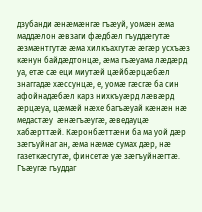дзубанди ӕнӕмӕнгӕ гъӕуй, уомӕн ӕма маддӕлон ӕвзаги фӕдбӕл гъуддӕгутӕ ӕзмӕнтгутӕ ӕма хилкъахгутӕ ӕгӕр усхъӕз кӕнун байдӕдтонцӕ, ӕма гъӕуама лӕдӕрд уа, етӕ сӕ еци миутӕй цӕйбӕрцӕбӕл знаггадӕ хӕссунцӕ, е, уомӕ гӕсгӕ ба син афойнадӕбӕл карз нихкъуӕрд лӕвӕрд ӕрцӕуа, цӕмӕй нӕхе багъӕуай кӕнӕн нӕ медастӕу  ӕнӕгъӕугӕ, ӕведауцӕ хабӕрттӕй. Кӕронбӕттӕни ба ма уой дӕр зӕгъуйнаг ан, ӕма нӕмӕ сумах дӕр, нӕ газеткӕсгутӕ, финсетӕ уӕ зӕгъуйнӕгтӕ. Гъӕугӕ гъуддаг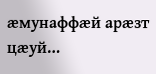ӕмунаффӕй арӕзт цӕуй…